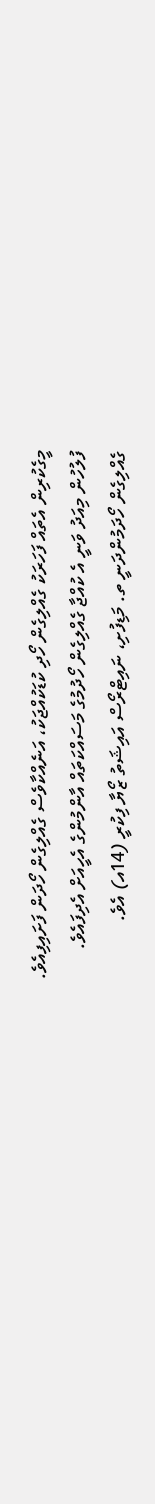މީގެކުރިން އެތައް ފަހަރަކު ގެއްލިގެން ހޯދި ކުޑަކުއްޖަކު، އަނެއްކާވެސް ގެއްލިގެން ހޯދަން ފަށައިފިއެވެ.
ފުލުހުން މިއަދު ވަނީ އެ ކުއްޖާ ގެއްލިގެން ހޯދުމުގެ މަސައްކަތައް އާންމުންގެ އެހީއަށް އެދިފައެވެ.
ގެއްލިގެން ހޯދަމުންދަނީ ތ. މަޑިފުށި، ނައިޓްރޯސް އައިޝަތު ޒޯޔާ ފިކުރީ (14އ) އެވެ.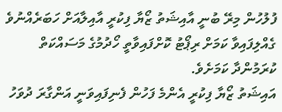ފުލުހުން މިރޭ ބުނީ އާއިޝަތު ޒޯޔާ ފިކުރީ އާއިލާއަށް ހަބަރެއްނުވެ ގެއްލިފައިވާ ކަމަށް ރިޕޯޓު ކޮށްފައިވާތީ ހޯދުމުގެ މަސައްކަތް ކުރަމުންދާ ކަމަށެވެ.
އައިޝަތު ޒޯޔާ ފިކުރީ އެންމެ ފަހުން ފެނިފައިވަނީ އަންގާރަ ދުވަހު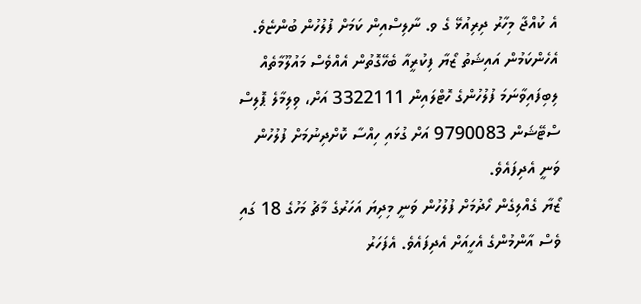އެ ކުއްޖާ މިހާރު ދިރިއުޅޭ ގެ ވ. ނާލިސްއިން ކަމަށް ފުލުހުން ބުންޏެވެ.
އެހެންކަމުން އައިޝަތު ޒޯޔާ ފިކުރީއާ ބެހޭގޮތުން އެއްވެސް މައުލޫމާތެއް ލިބިފައިވާނަމަ ފުލުހުންގެ ހޮޓްލައިން 3322111 އަށް، ވިލިމާލެ ޕޮލިސް ސްޓޭޝަން 9790083 އަށް ގުޅައި ހިއްސާ ކޮށްދިނުމަށް ފުލުހުން ވަނީ އެދިފައެވެ.
ޒޯޔާ ގެއްލިގެން ހޯދުމަށް ފުލުހުން ވަނީ މިދިޔަ އަހަރުގެ މާޗު މަހުގެ 18 ގައި ވެސް އާންމުންގެ އެހީއަށް އެދިފައެވެ. އެފަހަރު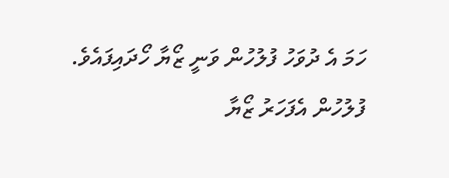ހަމަ އެ ދުވަހު ފުލުހުން ވަނީ ޒޯޔާ ހޯދައިފައެވެ.
ފުލުހުން އެފަހަރު ޒޯޔާ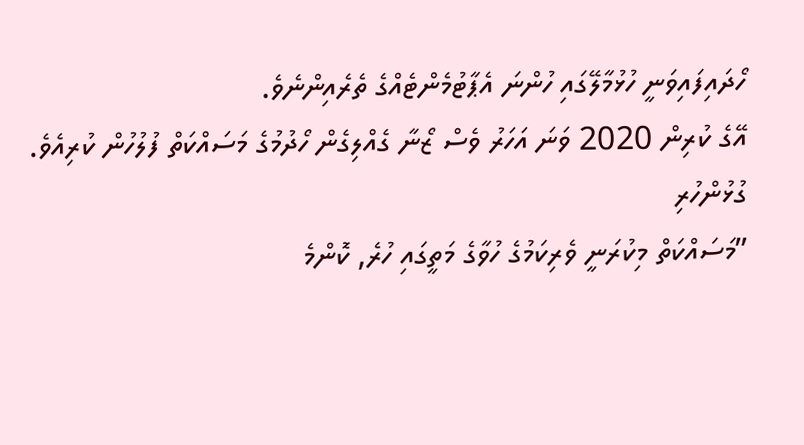ހޯދައިފައިވަނީ ހުޅުމާލޭގައި ހުންނަ އެޕާޓުމެންޓެއްގެ ތެރެއިންނެވެ.
އޭގެ ކުރިން 2020 ވަނަ އަހަރު ވެސް ޒޯނާ ގެއްލިގެން ހޯދުމުގެ މަސައްކަތް ފުލުހުން ކުރިއެވެ.
ގުޅުންހުރި
”މަސައްކަތް މިކުރަނީ ވެރިކަމުގެ ހުވާގެ މަތީގައި ހުރެ, ކޮންމެ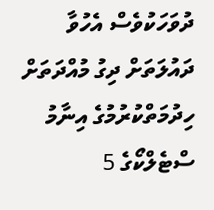ދުވަހަކުވެސް އެހުވާ
ދައުލަތަށް ދިގު މުއްދަތަށް ހިދުމަތްކުރުމުގެ އިނާމު ސްޓެލްކޯގެ 5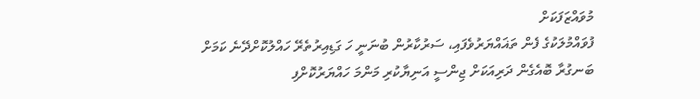މުވައްޒަފަކަށް
ފުވައްމުލަކުގެ ފެން ތަޣައްޔަރުވެފައި، ސަރުކާރުން ބުނަނީ ހަ ގަޑިއިރުތެރޭ ހައްލުކޮށްދޭނެ ކަމަށް
ބަނގުރާ ބޮއެގެން ދަރިއަކަށް ޖިންސީ އަނިޔާކުރި މަންމަ ހައްޔަރުކޮށްފި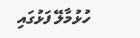ހުޅުމާލޭ ފަޅުގައި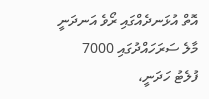އޮތް އުޅަނދެއްގައި ރޯވެ އަނދަނީ
މާލެ ސަރަހައްދުގައި 7000 ފުލެޓު ހަދަނީ،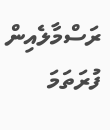ރަސްމާލެއިން ފުރަތަމަ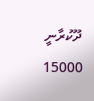ދޫކުރާނީ 15000